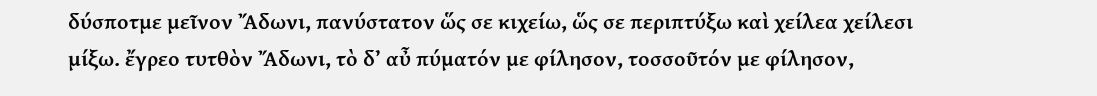δύσποτμε μεῖνον Ἄδωνι, πανύστατον ὥς σε κιχείω, ὥς σε περιπτύξω καὶ χείλεα χείλεσι μίξω. ἔγρεο τυτθὸν Ἄδωνι, τὸ δ’ αὖ πύματόν με φίλησον, τοσσοῦτόν με φίλησον,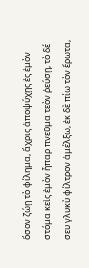ὅσον ζώῃ τὸ φίλημα, ἄχρις ἀποψύχῃς ἐς ἐμὸν στόμα κεἰς ἐμὸν ἧπαρ πνεῦμα τεὸν ῥεύσῃ, τὸ δέ σευ γλυκὺ φίλτρον ἀμέλξω, ἐκ δὲ πίω τὸν ἔρωτα,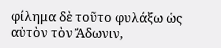φίλημα δὲ τοῦτο φυλάξω ὡς αὐτὸν τὸν Ἄδωνιν,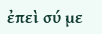ἐπεὶ σύ με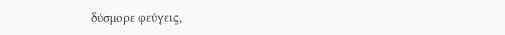δύσμορε φεύγεις,